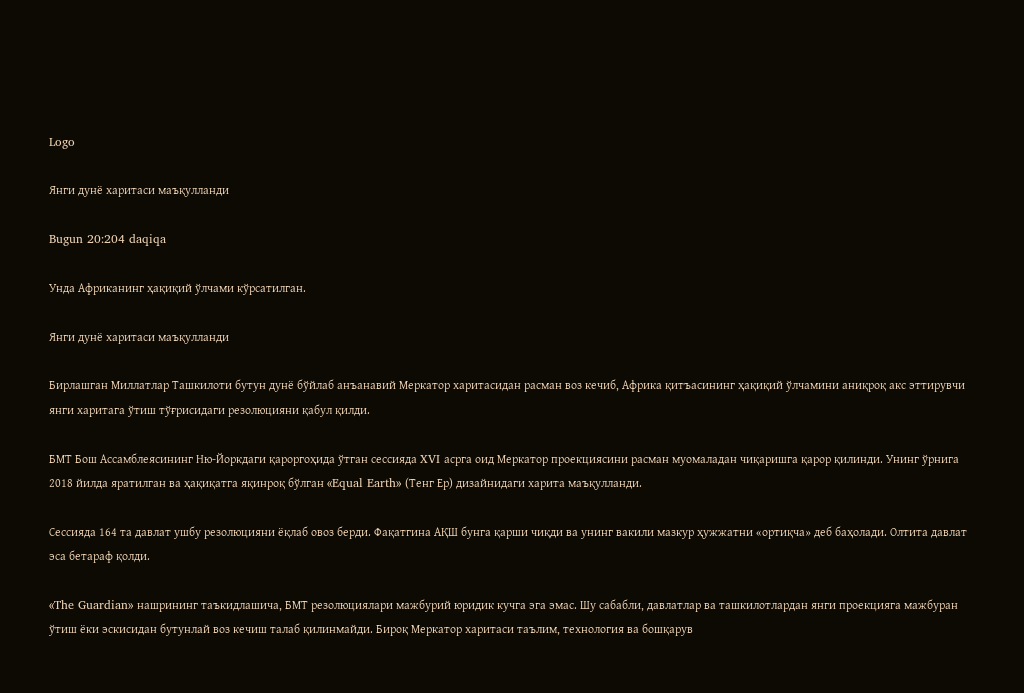Logo

Янги дунё харитаси маъқулланди

Bugun 20:204 daqiqa

Унда Африканинг ҳақиқий ўлчами кўрсатилган.

Янги дунё харитаси маъқулланди

Бирлашган Миллатлар Ташкилоти бутун дунё бўйлаб анъанавий Меркатор харитасидан расман воз кечиб, Африка қитъасининг ҳақиқий ўлчамини аниқроқ акс эттирувчи янги харитага ўтиш тўғрисидаги резолюцияни қабул қилди.

БМТ Бош Ассамблеясининг Ню-Йоркдаги қароргоҳида ўтган сессияда XVI асрга оид Меркатор проекциясини расман муомаладан чиқаришга қарор қилинди. Унинг ўрнига 2018 йилда яратилган ва ҳақиқатга яқинроқ бўлган «Equal Earth» (Тенг Ер) дизайнидаги харита маъқулланди.

Сессияда 164 та давлат ушбу резолюцияни ёқлаб овоз берди. Фақатгина АҚШ бунга қарши чиқди ва унинг вакили мазкур ҳужжатни «ортиқча» деб баҳолади. Олтита давлат эса бетараф қолди.

«The Guardian» нашрининг таъкидлашича, БМТ резолюциялари мажбурий юридик кучга эга эмас. Шу сабабли, давлатлар ва ташкилотлардан янги проекцияга мажбуран ўтиш ёки эскисидан бутунлай воз кечиш талаб қилинмайди. Бироқ Меркатор харитаси таълим, технология ва бошқарув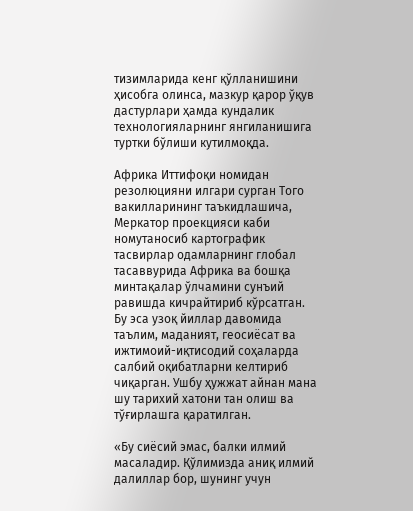тизимларида кенг қўлланишини ҳисобга олинса, мазкур қарор ўқув дастурлари ҳамда кундалик технологияларнинг янгиланишига туртки бўлиши кутилмоқда.

Африка Иттифоқи номидан резолюцияни илгари сурган Того вакилларининг таъкидлашича, Меркатор проекцияси каби номутаносиб картографик тасвирлар одамларнинг глобал тасаввурида Африка ва бошқа минтақалар ўлчамини сунъий равишда кичрайтириб кўрсатган. Бу эса узоқ йиллар давомида таълим, маданият, геосиёсат ва ижтимоий-иқтисодий соҳаларда салбий оқибатларни келтириб чиқарган. Ушбу ҳужжат айнан мана шу тарихий хатони тан олиш ва тўғирлашга қаратилган.

«Бу сиёсий эмас, балки илмий масаладир. Қўлимизда аниқ илмий далиллар бор, шунинг учун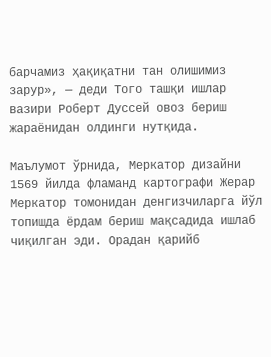барчамиз ҳақиқатни тан олишимиз зарур», — деди Того ташқи ишлар вазири Роберт Дуссей овоз бериш жараёнидан олдинги нутқида.

Маълумот ўрнида, Меркатор дизайни 1569 йилда фламанд картографи Жерар Меркатор томонидан денгизчиларга йўл топишда ёрдам бериш мақсадида ишлаб чиқилган эди. Орадан қарийб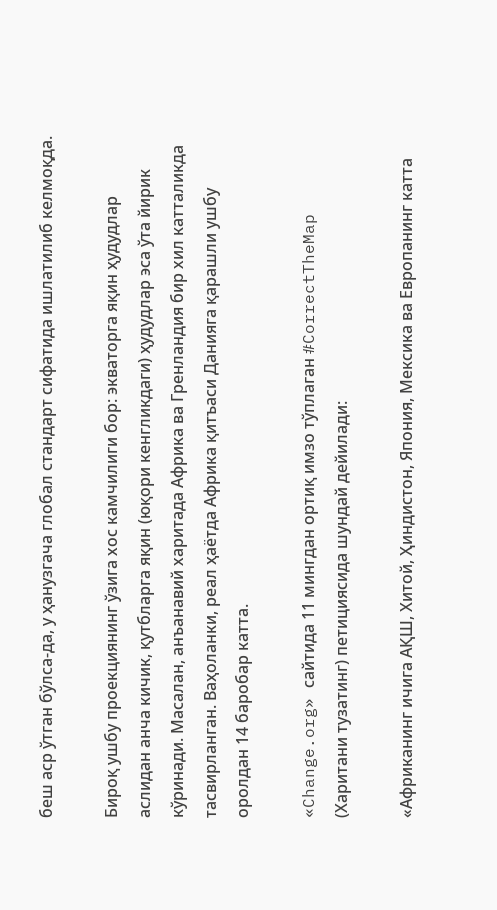беш аср ўтган бўлса-да, у ҳанузгача глобал стандарт сифатида ишлатилиб келмоқда.

Бироқ ушбу проекциянинг ўзига хос камчилиги бор: экваторга яқин ҳудудлар аслидан анча кичик, қутбларга яқин (юқори кенгликдаги) ҳудудлар эса ўта йирик кўринади. Масалан, анъанавий харитада Африка ва Гренландия бир хил катталикда тасвирланган. Ваҳоланки, реал ҳаётда Африка қитъаси Данияга қарашли ушбу оролдан 14 баробар катта.

«Change.org» сайтида 11 мингдан ортиқ имзо тўплаган #CorrectTheMap (Харитани тузатинг) петициясида шундай дейилади:

«Африканинг ичига АҚШ, Хитой, Ҳиндистон, Япония, Мексика ва Европанинг катта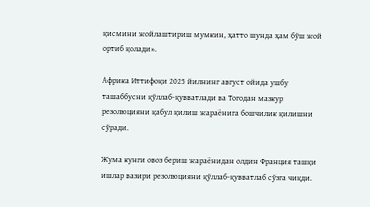қисмини жойлаштириш мумкин, ҳатто шунда ҳам бўш жой ортиб қолади».

Африка Иттифоқи 2025 йилнинг август ойида ушбу ташаббусни қўллаб-қувватлади ва Тогодан мазкур резолюцияни қабул қилиш жараёнига бошчилик қилишни сўради.

Жума кунги овоз бериш жараёнидан олдин Франция ташқи ишлар вазири резолюцияни қўллаб-қувватлаб сўзга чиқди.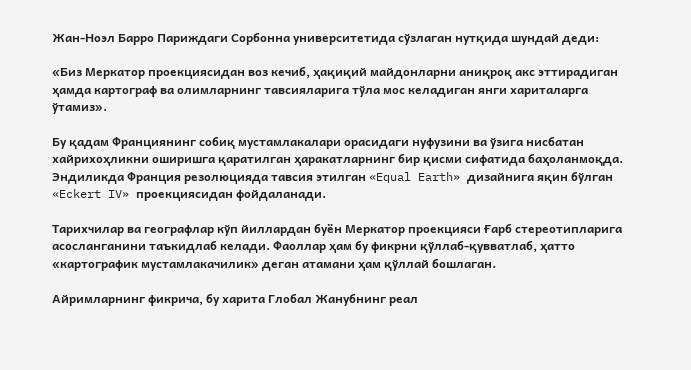Жан-Ноэл Барро Париждаги Сорбонна университетида сўзлаган нутқида шундай деди:

«Биз Меркатор проекциясидан воз кечиб, ҳақиқий майдонларни аниқроқ акс эттирадиган ҳамда картограф ва олимларнинг тавсияларига тўла мос келадиган янги хариталарга ўтамиз».

Бу қадам Франциянинг собиқ мустамлакалари орасидаги нуфузини ва ўзига нисбатан хайрихоҳликни оширишга қаратилган ҳаракатларнинг бир қисми сифатида баҳоланмоқда. Эндиликда Франция резолюцияда тавсия этилган «Equal Earth» дизайнига яқин бўлган «Eckert IV» проекциясидан фойдаланади.

Тарихчилар ва географлар кўп йиллардан буён Меркатор проекцияси Ғарб стереотипларига асосланганини таъкидлаб келади. Фаоллар ҳам бу фикрни қўллаб-қувватлаб, ҳатто «картографик мустамлакачилик» деган атамани ҳам қўллай бошлаган.

Айримларнинг фикрича, бу харита Глобал Жанубнинг реал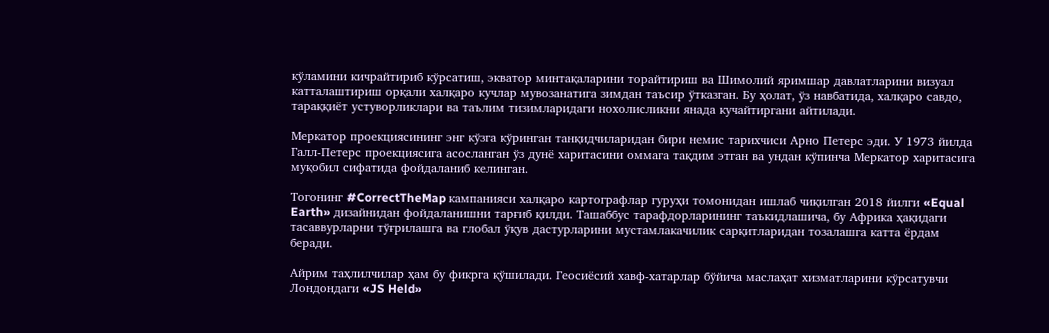кўламини кичрайтириб кўрсатиш, экватор минтақаларини торайтириш ва Шимолий яримшар давлатларини визуал катталаштириш орқали халқаро кучлар мувозанатига зимдан таъсир ўтказган. Бу ҳолат, ўз навбатида, халқаро савдо, тараққиёт устуворликлари ва таълим тизимларидаги нохолисликни янада кучайтиргани айтилади.

Меркатор проекциясининг энг кўзга кўринган танқидчиларидан бири немис тарихчиси Арно Петерс эди. У 1973 йилда Галл-Петерс проекциясига асосланган ўз дунё харитасини оммага тақдим этган ва ундан кўпинча Меркатор харитасига муқобил сифатида фойдаланиб келинган.

Тогонинг #CorrectTheMap кампанияси халқаро картографлар гуруҳи томонидан ишлаб чиқилган 2018 йилги «Equal Earth» дизайнидан фойдаланишни тарғиб қилди. Ташаббус тарафдорларининг таъкидлашича, бу Африка ҳақидаги тасаввурларни тўғрилашга ва глобал ўқув дастурларини мустамлакачилик сарқитларидан тозалашга катта ёрдам беради.

Айрим таҳлилчилар ҳам бу фикрга қўшилади. Геосиёсий хавф-хатарлар бўйича маслаҳат хизматларини кўрсатувчи Лондондаги «JS Held»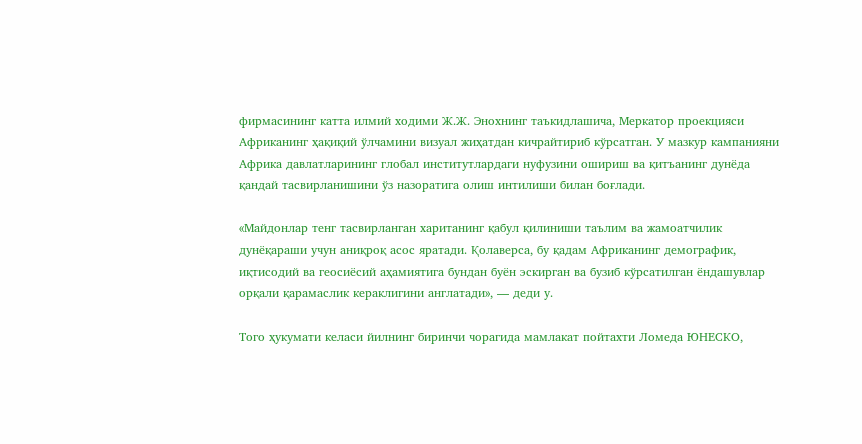фирмасининг катта илмий ходими Ж.Ж. Энохнинг таъкидлашича, Меркатор проекцияси Африканинг ҳақиқий ўлчамини визуал жиҳатдан кичрайтириб кўрсатган. У мазкур кампанияни Африка давлатларининг глобал институтлардаги нуфузини ошириш ва қитъанинг дунёда қандай тасвирланишини ўз назоратига олиш интилиши билан боғлади.

«Майдонлар тенг тасвирланган хаританинг қабул қилиниши таълим ва жамоатчилик дунёқараши учун аниқроқ асос яратади. Қолаверса, бу қадам Африканинг демографик, иқтисодий ва геосиёсий аҳамиятига бундан буён эскирган ва бузиб кўрсатилган ёндашувлар орқали қарамаслик кераклигини англатади», — деди у.

Того ҳукумати келаси йилнинг биринчи чорагида мамлакат пойтахти Ломеда ЮНЕСКО,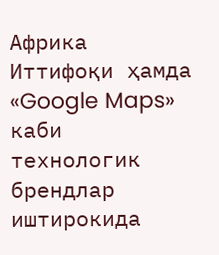Африка Иттифоқи ҳамда «Google Maps» каби технологик брендлар иштирокида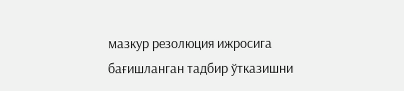мазкур резолюция ижросига бағишланган тадбир ўтказишни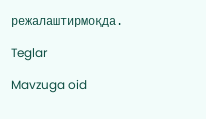режалаштирмоқда.

Teglar

Mavzuga oid